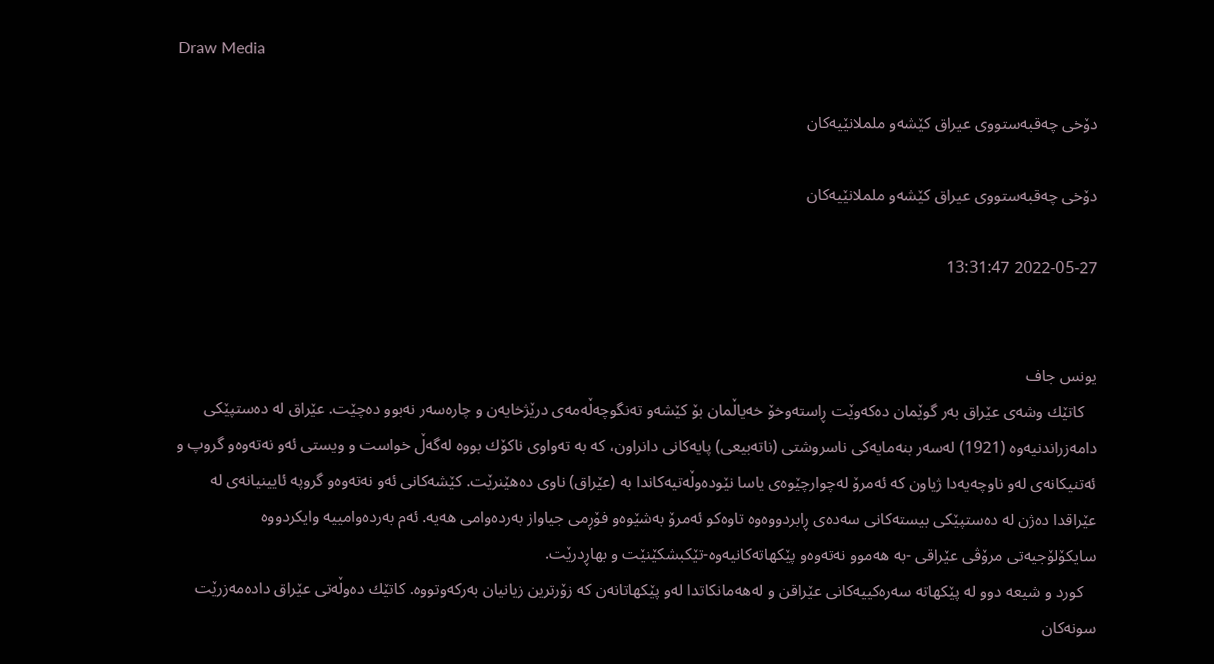Draw Media

دۆخی چه‌قبه‌ستووی عیراق كێشه‌و ململانێیه‌كان

دۆخی چه‌قبه‌ستووی عیراق كێشه‌و ململانێیه‌كان

2022-05-27 13:31:47


یونس جاف
   كاتێك وشه‌ی عێراق به‌ر گوێمان ده‌كه‌وێت ڕاسته‌وخۆ خه‌یاڵمان بۆ كێشه‌و ته‌نگوچه‌ڵه‌مه‌ی درێژخایه‌ن و چاره‌سه‌ر نه‌بوو ده‌چێت. عێراق له‌ ده‌ستپێكی دامه‌زراندنیه‌وه‌ (1921) له‌سه‌ر بنه‌مایه‌كی ناسروشتی (ناته‌بیعی) پایه‌كانی دانراون، كه‌ به‌ ته‌واوی ناكۆك بووه‌ له‌گه‌ڵ خواست و ویستی ئه‌و نه‌ته‌وه‌و گروپ و ئه‌تنیكانه‌ی له‌و ناوچه‌یه‌دا ژیاون كه‌ ئه‌مرۆ له‌چوارچێوه‌ی یاسا نێوده‌وڵه‌تیه‌كاندا به‌ (عێراق) ناوی ده‌هێنرێت. كێشه‌كانی ئه‌و نه‌ته‌وه‌و گروپه‌ ئایینیانه‌ی له‌ عێراقدا ده‌ژن له‌ ده‌ستپێكی بیسته‌كانی سه‌ده‌ی ڕابردووه‌وه‌ تاوه‌كو ئه‌مرۆ به‌شێوه‌و فۆڕمی جیاواز به‌رده‌وامی هه‌یه‌. ئه‌م به‌رده‌وامییه‌ وایكردووه‌ سایكۆلۆجیه‌تی مرۆڤی عێراقی -به‌ هه‌موو نه‌ته‌وه‌و پێكهاته‌كانیه‌وه‌-تێكبشكێنێت و بهاڕدرێت.
   كورد و شیعه‌ دوو له‌ پێكهاته‌ سه‌ره‌كییه‌كانی عێراقن و له‌هه‌مانكاتدا له‌و پێكهاتانه‌ن كه‌ زۆرترین زیانیان به‌ركه‌وتووه‌. كاتێك ده‌وڵه‌تی عێراق داده‌مه‌زرێت سونه‌كان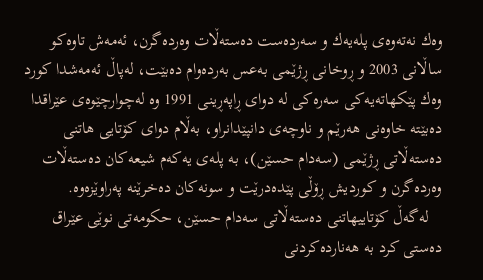وه‌ك نه‌ته‌وه‌ی پله‌یه‌ك و سه‌رده‌ست ده‌سته‌ڵات وه‌رده‌گرن، ئه‌مه‌ش تاوه‌كو ساڵانی 2003 و ڕوخانی ڕژێمی به‌عس به‌رده‌وام ده‌بێت، له‌پاڵ ئه‌مه‌شدا كورد وه‌ك پێكهاته‌یه‌كی سه‌ره‌كی له‌ دوای ڕاپه‌ڕینی 1991 وه‌ له‌چوارچێوه‌ی عێراقدا ده‌بێته‌ خاوه‌نی هه‌رێم و ناوچه‌ی دانپێدانراو، به‌ڵام دوای كۆتایی هاتنی ده‌سته‌ڵاتی ڕژێمی (سه‌دام حسێن)، به‌ پله‌ی یه‌كه‌م شیعه‌كان ده‌سته‌ڵات وه‌رده‌گرن و كوردیش ڕۆڵی پێده‌درێت و سونه‌كان ده‌خرێنه‌ په‌راوێزه‌وه‌.
   له‌گه‌ڵ كۆتاییهاتنی ده‌سته‌ڵاتی سه‌دام حسێن، حكومه‌تی نوێی عێراق ده‌ستی كرد به‌ هه‌نارده‌كردنی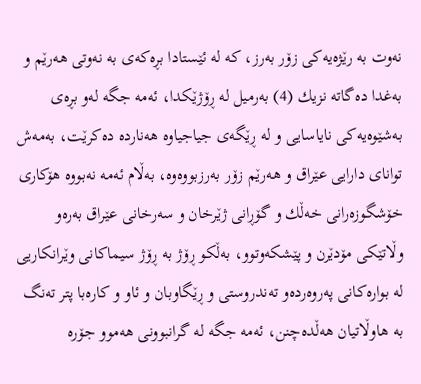نه‌وت به‌ رێژه‌یه‌كی زۆر به‌رز، كه‌ له‌ ئێستادا بڕه‌كه‌ی به‌ نه‌وتی هه‌رێم و به‌غدا ده‌گاته‌ نزیك (4) به‌رمیل له‌ ڕۆژێكدا، ئه‌مه‌ جگه‌ له‌و بڕه‌ی به‌شێوه‌یه‌كی نایاسایی و له‌ ڕێگه‌ی جیاجیاوه‌ هه‌نارده‌ ده‌كرێت، به‌مه‌ش توانای دارایی عێراق و هه‌رێم زۆر به‌رزبووه‌وه‌، به‌ڵام ئه‌مه‌ نه‌بووه‌ هۆكاری خۆشگوزه‌رانی خه‌ڵك و گۆڕانی ژێرخان و سه‌رخانی عێراق به‌ره‌و وڵاتێكی مۆدێرن و پێشكه‌وتوو، به‌ڵكو ڕۆژ به‌ ڕۆژ سیماكانی وێرانكاریی له‌ بواره‌كانی په‌روه‌رده‌و ته‌ندروستی و ڕێگاوبان و ئاو و كاره‌با پتر ته‌نگ به‌ هاوڵاتیان هه‌ڵده‌چنن، ئه‌مه‌ جگه‌ له‌ گرانبوونی هه‌موو جۆره‌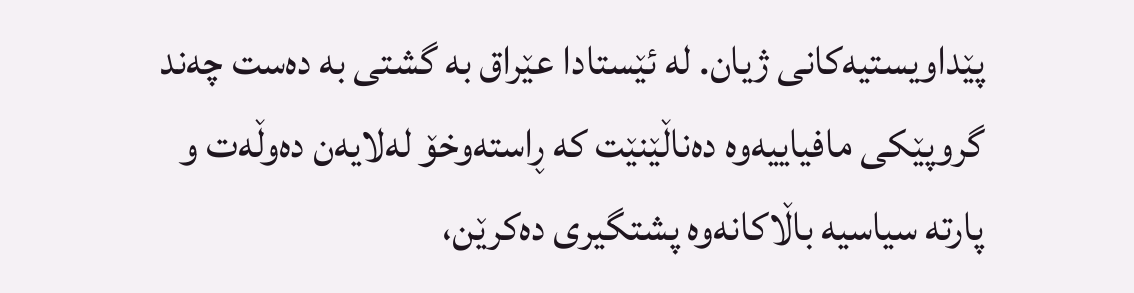پێداویستیه‌كانی ژیان. له‌ ئێستادا عێراق به‌ گشتی به‌ ده‌ست چه‌ند گروپێكی مافیاییه‌وه‌ ده‌ناڵێنێت كه‌ ڕاسته‌وخۆ له‌لایه‌ن ده‌وڵه‌ت و پارته‌ سیاسیه‌ باڵاكانه‌وه‌ پشتگیری ده‌كرێن،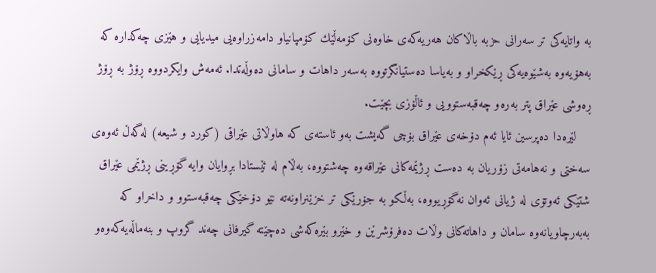به‌ واتایه‌كی تر سه‌رانی حزبه‌ باڵاكان هه‌ریه‌كه‌ی خاوه‌نی كۆمه‌ڵێك كۆمپانیاو دامه‌زراوه‌یی میدیایی و هێزی چه‌كداره‌ كه‌ به‌هۆیه‌وه‌ به‌شێوه‌یه‌كی ڕێكخراو و به‌یاسا ده‌ستیانگرتووه‌ به‌سه‌ر داهات و سامانی ده‌وڵه‌تدا. ئه‌مه‌ش وایكردووه‌ ڕۆژ به‌ ڕۆژ ڕه‌وشی عێراق پتر به‌ره‌و چه‌قبه‌ستوویی و ئاڵۆزی بچێت.
    لێره‌دا ده‌پرسین ئایا ئه‌م دۆخه‌ی عێراق بۆچی گه‌یشت به‌و ئاسته‌ی كه‌ هاوڵاتی عێراقی (كورد و شیعه‌) له‌گه‌ڵ ئه‌وه‌ی سه‌ختی و نه‌هامه‌تی زۆریان به‌ ده‌ست ڕژێمه‌كانی عێراقه‌وه‌ چه‌شتووه‌، به‌ڵام له‌ ئێستادا بڕوایان وایه‌ گۆڕینی ڕژێمی عێراق شتێكی ئه‌وتۆی له‌ ژیانی ئه‌وان نه‌گۆڕیووه‌، به‌ڵكو به‌ جۆرێكی تر خزێنراونه‌ته‌ نێو دۆخێكی چه‌قبه‌ستوو و داخراو كه‌ به‌به‌رچاویانه‌وه‌ سامان و داهاته‌كانی وڵات ده‌فرۆشرێن و خێرو بێره‌كه‌شی ده‌چێته‌ گیرفانی چه‌ند گروپ و بنه‌ماڵه‌یه‌كه‌وه‌و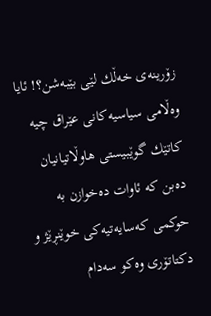زۆرینه‌ی خه‌ڵك لێی بێبه‌شن؟! ئایا وه‌ڵامی سیاسیه‌كانی عێراق چیه‌ كاتێك گوێبیستی هاوڵاتیانیان ده‌بن كه‌ ئاوات ده‌خوازن به‌ حوكمی كه‌سایه‌تیه‌كی خوێنڕێژ و دكتاتۆری وه‌كو سه‌دام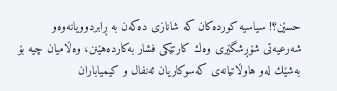حسێن؟! سیاسیه‌ كورده‌كان كه‌ شانازی ده‌كه‌ن به‌ ڕابردوویانه‌وه‌و شه‌رعیه‌تی شۆڕشگێری وه‌ك كارتێكی فشار به‌كارده‌هێنن، وه‌ڵامیان چیه‌ بۆ به‌شێك له‌و هاوڵاتیانه‌ی كه‌سوكاریان ئه‌نفال و كیمیاباران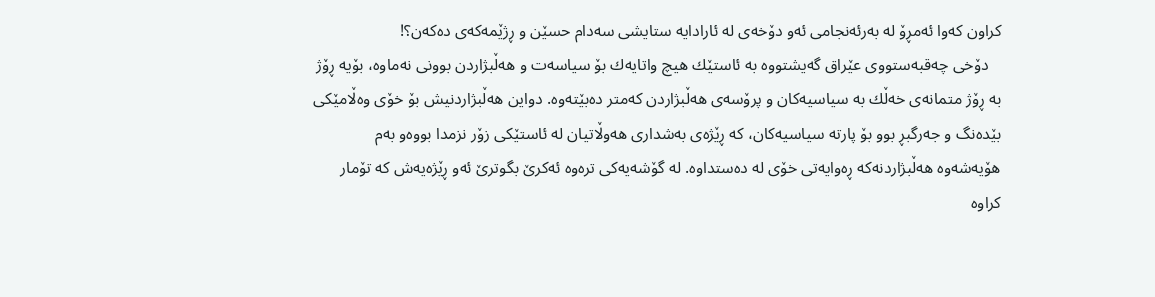كراون كه‌وا ئه‌مڕۆ له‌ به‌رئه‌نجامی ئه‌و دۆخه‌ی له‌ ئارادایه‌ ستایشی سه‌دام حسێن و ڕژێمه‌كه‌ی ده‌كه‌ن؟!
   دۆخی چه‌قبه‌ستووی عێراق گه‌یشتووه‌ به‌ ئاستێك‌ هیچ واتایه‌ك بۆ سیاسه‌ت و هه‌ڵبژاردن بوونی نه‌ماوه‌، بۆیه‌ ڕۆژ به‌ ڕۆژ متمانه‌ی خه‌ڵك به‌ سیاسیه‌كان و پرۆسه‌ی هه‌ڵبژاردن كه‌متر ده‌بێته‌وه‌. دواین هه‌ڵبژاردنیش بۆ خۆی وه‌ڵامێكی بێده‌نگ و جه‌رگبڕ بوو بۆ پارته‌ سیاسیه‌كان، كه‌ ڕێژه‌ی به‌شداری هه‌وڵاتیان له‌ ئاستێكی زۆر نزمدا بووه‌و به‌م هۆیه‌شه‌وه‌ هه‌ڵبژاردنه‌كه‌ ڕه‌وایه‌تی خۆی له‌ ده‌ستداوه‌. له‌ گۆشه‌یه‌كی تره‌وه‌ ئه‌كرێ بگوترێ ئه‌و ڕێژه‌یه‌ش كه‌ تۆمار كراوه‌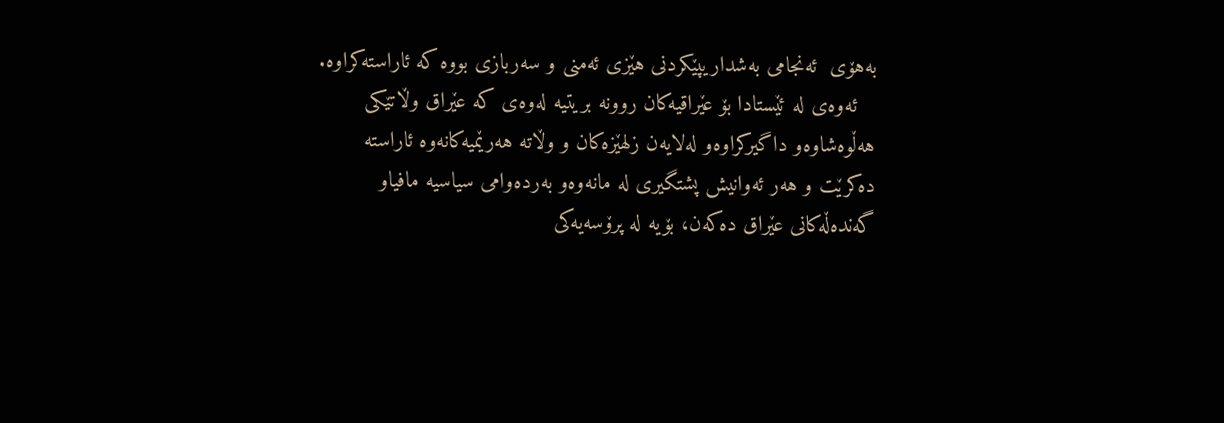به‌هۆی  ئه‌نجامی به‌شداریپێكردنی هێزی ئه‌منی و سه‌ربازی بووه‌ كه‌ ئاراسته‌كراوه‌.
   ئه‌وه‌ی له‌ ئێستادا بۆ عێراقیه‌كان روونه‌ بریتیه‌ له‌وه‌ی كه‌ عێراق وڵاتێكی هه‌ڵوه‌شاوه‌و داگیركراوه‌و له‌لایه‌ن زلهێزه‌كان و وڵاته‌ هه‌رێمیه‌كانه‌وه‌ ئاراسته‌ ده‌كرێت و هه‌ر ئه‌وانیش پشتگیری له‌ مانه‌وه‌و به‌رده‌وامی سیاسیه‌ مافیاو گه‌نده‌ڵه‌كانی عێراق ده‌كه‌ن، بۆیه‌ له‌ پرۆسه‌یه‌كی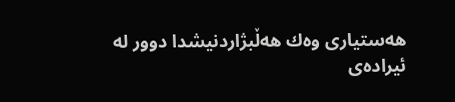هه‌ستیاری وه‌ك هه‌ڵبژاردنیشدا دوور له‌ ئیراده‌ی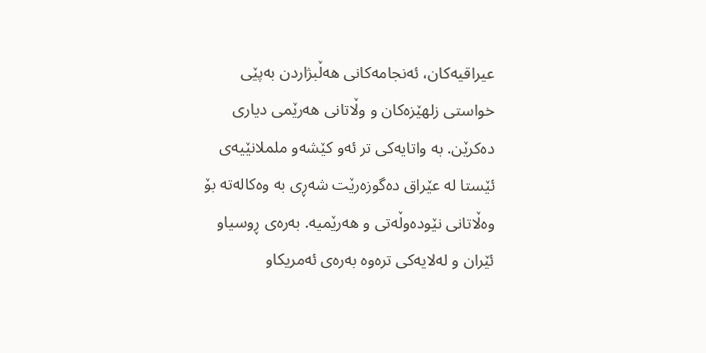عیراقیه‌كان، ئه‌نجامه‌كانی هه‌ڵبژاردن به‌پێی خواستی زلهێزه‌كان و وڵاتانی هه‌رێمی دیاری ده‌كرێن. به‌ واتایه‌كی تر ئه‌و كێشه‌و ململانێیه‌ی ئێستا له‌ عێراق ده‌گوزه‌رێت شه‌ڕی به‌ وه‌كاله‌ته‌ بۆ وه‌ڵاتانی نێوده‌وڵه‌تی و هه‌رێمیه‌. به‌ره‌ی ڕوسیاو ئێران و له‌لایه‌كی تره‌وه‌ به‌ره‌ی ئه‌مریكاو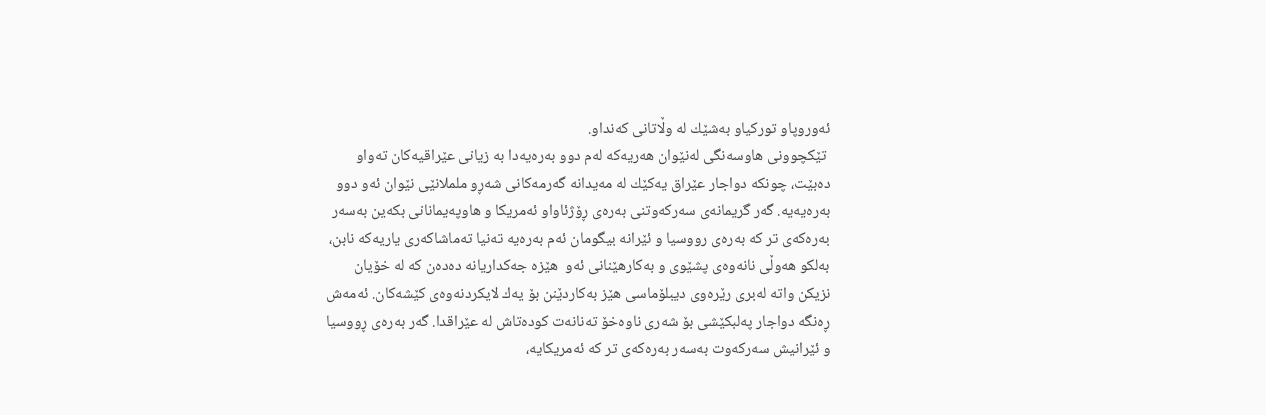ئه‌وروپاو توركیاو به‌شێك له‌ وڵاتانی كه‌نداو.
 تێكچوونی هاوسه‌نگی له‌نێوان هه‌ریه‌كه‌ له‌م دوو به‌ره‌یه‌دا به‌ زیانی عێراقیه‌كان ته‌واو ده‌بێت، چونكه‌ دواجار عێراق یه‌كێك له‌ مه‌یدانه‌ گه‌رمه‌كانی شه‌ڕو ململانێی نێوان ئه‌و دوو به‌ره‌یه‌یه‌. گه‌ر گریمانه‌ی سه‌ركه‌وتنی به‌ره‌ی ڕۆژئاواو ئه‌مریكا و هاوپه‌یمانانی بكه‌ین به‌سه‌ر به‌ره‌كه‌ی تر كه‌ به‌ره‌ی رووسیا و ئێرانه بیگومان‌ ئه‌م به‌ره‌یه‌ ته‌نیا ته‌ماشاكه‌ری یاریه‌كه‌ نابن، به‌لكو هه‌وڵی نانه‌وه‌ی پشێوی و به‌كارهێنانی ئه‌و  ھێزه‌ جه‌كداریانه‌ ده‌ده‌ن كه‌ له‌ خۆیان نزیكن واته‌ له‌بری رێره‌وی دیبلۆماسی هێز به‌كاردێنن بۆ یه‌ك لایكردنه‌وه‌ی كێشه‌كان. ئه‌مه‌ش ڕه‌نگه‌‌ دواجار په‌لبكێشی بۆ شه‌ری ناوه‌خۆ ته‌نانه‌ت كوده‌تاش له‌ عێراقدا. گه‌ر به‌ره‌ی ڕووسیا و ئێرانیش سه‌ركه‌وت به‌سه‌ر به‌ره‌كه‌ی تر كه‌ ئه‌مریكایه‌،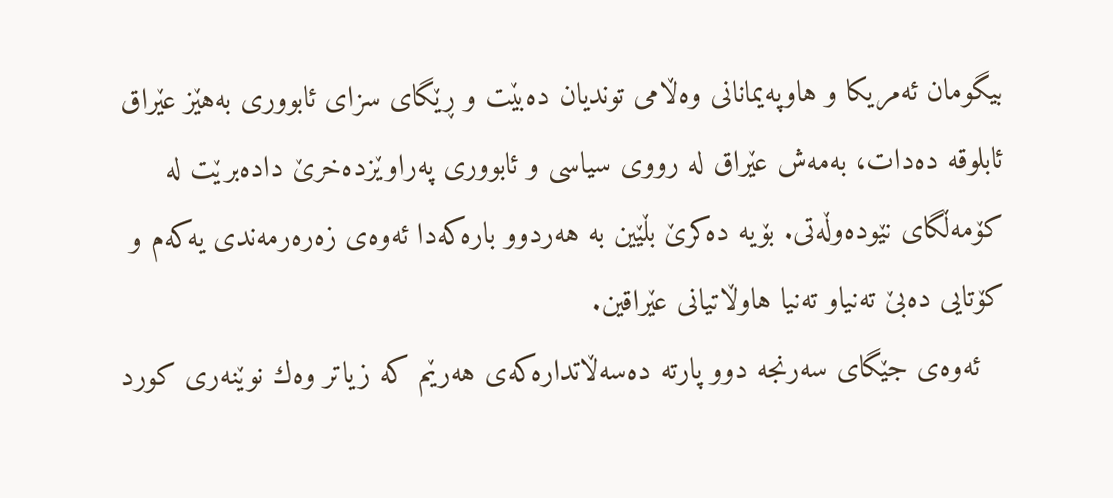بیگومان ئه‌‌مریكا و هاوپه‌یمانانی‌ وه‌ڵامی توندیان ده‌بێت و ڕێگای سزای ئابووری به‌هێز عێراق ئابلوقه‌ ده‌دات، به‌مه‌ش عێراق له‌ رووی سیاسی و ئابووری په‌راوێزده‌خرێ داده‌برێت له‌ كۆمه‌ڵگای نێوده‌وڵه‌تی. بۆیه‌ ده‌كرێ بڵێین به‌ هه‌ردوو باره‌كه‌دا ئه‌وه‌ی زه‌ره‌رمه‌ندی یه‌كه‌م و كۆتایی ده‌بێ‌ ته‌نیاو ته‌نیا هاوڵاتیانی عێراقین.
   ئه‌وه‌ی جێگای سه‌رنجه‌ دوو پارته‌ ده‌سه‌ڵاتداره‌كه‌ی هه‌رێم كه‌ زیاتر وه‌ك نوێنه‌ری كورد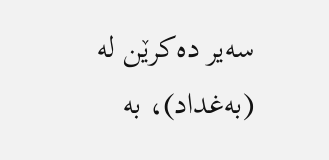سه‌یر ده‌كرێن له‌ (به‌غداد)، به‌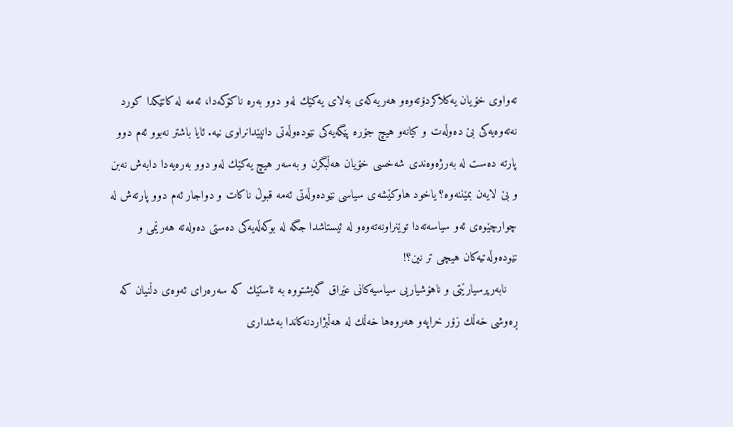ته‌واوی خۆیان یه‌كلاكردۆته‌وه‌و هه‌ریه‌كه‌ی به‌لای یه‌كێك له‌و دوو به‌ره‌ ناكۆكه‌دا، ئه‌مه‌ له‌ كاتێكدا كورد نه‌ته‌وه‌یه‌كی بێ ده‌وڵه‌ت و كیانه‌و هیچ جۆره‌ پێگه‌یه‌كی نێوده‌وڵه‌تی دانپێدانراوی نیه‌. ئایا باشتر نه‌بوو ئه‌م دوو پارته‌ ده‌ست له‌ به‌رژه‌وه‌ندی شه‌خسی خۆیان هه‌ڵبگرن و به‌سه‌ر هیچ یه‌كێك له‌و دوو به‌ره‌یه‌دا دابه‌ش نه‌بن و بێ لایه‌ن بمێننه‌وه‌؟ یاخود هاوكێشه‌ی سیاسی نێوده‌وڵه‌تی ئه‌مه‌ قبوڵ ناكات و دواجار ئه‌م دوو پارته‌ش له‌ چوارچێوه‌ی ئه‌و سیاسه‌ته‌دا توێنراونه‌ته‌وه‌و له‌ ئیستاشدا جگه‌ له‌ بوكه‌ڵه‌یه‌كی ده‌ستی ده‌وله‌ته‌ هه‌رێمی و نێوده‌وڵه‌تیه‌كان هیچی تر نین؟!
   نابه‌رپرسیارێتی و ناهۆشیاریی سیاسیه‌كانی عێراق گه‌یشتووه‌ به‌ ئاستێك كه‌ سه‌ره‌رای ئه‌وه‌ی دڵنیان كه‌ ڕه‌وشی خه‌ڵك زۆر خراپه‌و هه‌روه‌ها خه‌ڵك له‌ هه‌ڵبژاردنه‌كاندا به‌شداری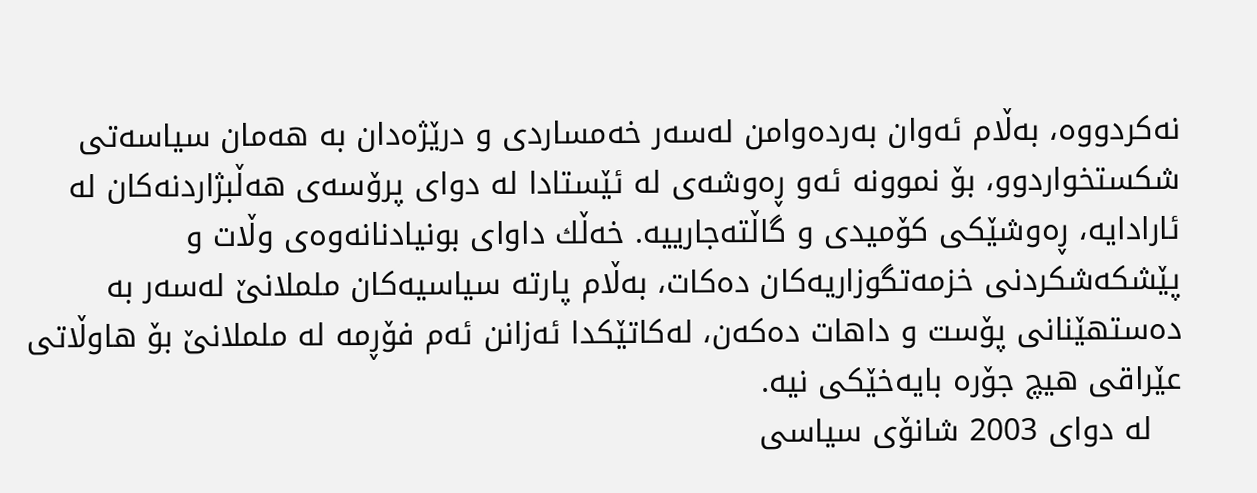نه‌كردووه‌، به‌ڵام ئه‌وان به‌رده‌وامن له‌سه‌ر خه‌مساردی و درێژه‌دان به‌ هه‌مان سیاسه‌تی شكستخواردوو، بۆ نموونه‌ ئه‌و ڕه‌وشه‌ی له‌ ئێستادا له‌ دوای پرۆسه‌ی هه‌ڵبژاردنه‌كان له‌ ئارادایه‌، ڕه‌وشێكی كۆمیدی و گاڵته‌جارییه‌. خه‌ڵك داوای بونیادنانه‌وه‌ی وڵات و پێشكه‌شكردنی خزمه‌تگوزاریه‌كان ده‌كات، به‌ڵام پارته‌ سیاسیه‌كان ململانێ له‌سه‌ر به‌ ده‌ستهێنانی پۆست و داهات ده‌كه‌ن، له‌كاتێكدا ئه‌زانن ئه‌م فۆڕمه‌ له‌ ململانێ بۆ هاوڵاتی عێراقی هیچ جۆره‌ بایه‌خێكی نیه‌.
   له‌ دوای 2003 شانۆی سیاسی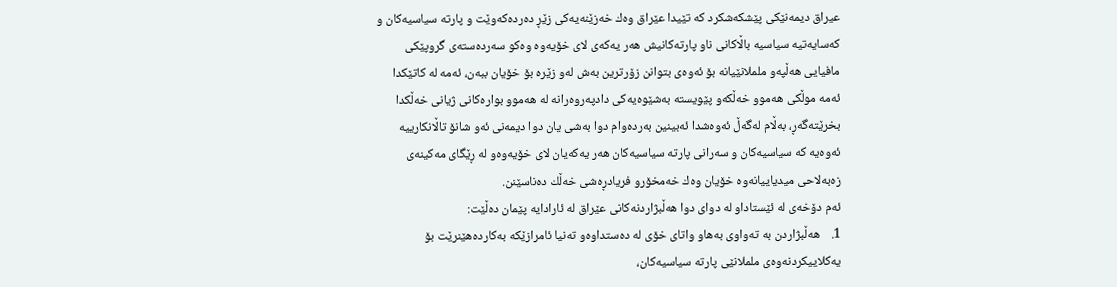عیراق دیمه‌نێكی پێشكه‌شكرد كه‌ تێیدا عێراق وه‌ك خه‌زێنه‌یه‌كی زێڕ ده‌رده‌كه‌وێت و پارته‌ سیاسیه‌كان و كه‌سایه‌تیه‌ سیاسیه‌ باڵاكانی ناو پارته‌كانیش هه‌ر یه‌كه‌ی لای خۆیه‌وه‌ وه‌كو سه‌رده‌سته‌ی گروپێكی مافیایی هه‌ڵپه‌و ململانێیانه‌ بۆ ئه‌وه‌ی بتوانن زۆرترین به‌ش له‌و زێره‌ بۆ خۆیان ببه‌ن، ئه‌مه‌ له‌ كاتێكدا ئه‌مه‌ موڵكی هه‌موو خه‌ڵكه‌و پێویسته‌ به‌شێوه‌یه‌كی دادپه‌روه‌رانه‌ له‌ هه‌موو بواره‌كانی ژیانی خه‌ڵكدا بخرێته‌گه‌ڕ، به‌ڵام له‌گه‌ڵ ئه‌وه‌شدا ئه‌بینین به‌رده‌وام دوا به‌شی یان دوا دیمه‌نی ئه‌و شانۆ تاڵانكارییه‌ ئه‌وه‌یه‌ كه‌ سیاسیه‌كان و سه‌رانی پارته‌ سیاسیه‌كان هه‌ر یه‌كه‌یان لای خۆیه‌وه‌و له‌ ڕێگای مه‌كینه‌ی زه‌به‌لاحی میدیاییانه‌وه‌ خۆیان وه‌ك خه‌مخۆرو فریادڕه‌شی خه‌ڵك ده‌ناسێنن.
ئه‌م دۆخه‌ی له‌ ئێستاداو له‌ دوای دوا هه‌ڵبژاردنه‌كانی عێراق له‌ ئارادایه‌ پێمان ده‌ڵێت:
1.    هه‌ڵبژاردن به‌ ته‌واوی به‌هاو واتای خۆی له‌ ده‌ستداوه‌و ته‌نیا ئامرازێكه‌ به‌كارده‌هێنرێت بۆ یه‌كلاییكردنه‌وه‌ی ململانێی پارته‌ سیاسیه‌كان،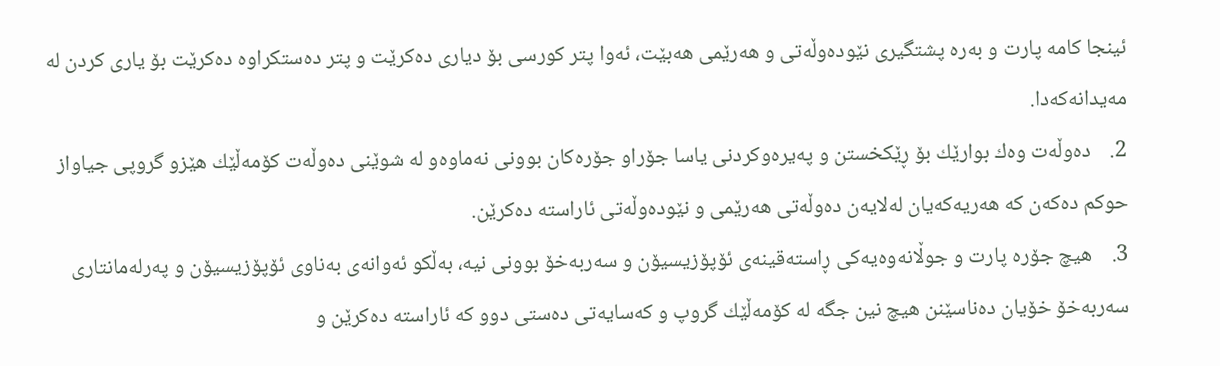ئینجا كامه‌ پارت و به‌ره‌ پشتگیری نێوده‌وڵه‌تی و هه‌رێمی هه‌بێت، ئه‌وا پتر كورسی بۆ دیاری ده‌كرێت و پتر ده‌ستكراوه‌ ده‌كرێت بۆ یاری كردن له‌ مه‌یدانه‌كه‌دا.
2.    ده‌وڵه‌ت وه‌ك بوارێك بۆ ڕێكخستن و په‌یره‌وكردنی یاسا جۆراو جۆره‌كان بوونی نه‌ماوه‌و له‌ شوێنی ده‌وڵه‌ت كۆمه‌ڵێك هێزو گروپی جیاواز حوكم ده‌كه‌ن كه‌ هه‌ریه‌كه‌یان له‌لایه‌ن ده‌وڵه‌تی هه‌رێمی و نێوده‌وڵه‌تی ئاراسته‌ ده‌كرێن.
3.    هیچ جۆره‌ پارت و جوڵانه‌وه‌یه‌كی ڕاسته‌قینه‌ی ئۆپۆزیسیۆن و سه‌ربه‌خۆ بوونی نیه‌، به‌ڵكو ئه‌وانه‌ی به‌ناوی ئۆپۆزیسیۆن و په‌رله‌مانتاری سه‌ربه‌خۆ خۆیان ده‌ناسێنن هیچ نین جگه‌ له‌ كۆمه‌ڵێك گروپ و كه‌سایه‌تی ده‌ستی دوو كه‌ ئاراسته‌ ده‌كرێن و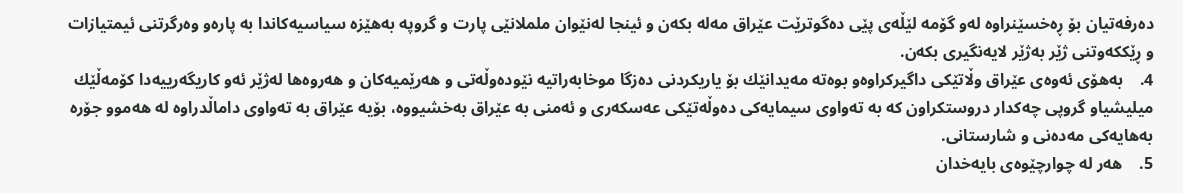ده‌رفه‌تیان بۆ ڕه‌خسێنراوه‌ له‌و گۆمه‌ لێڵه‌ی پێی ده‌گوترێت عێراق مه‌له‌ بكه‌ن و ئینجا له‌نێوان ململانێی پارت و گروپه‌ به‌هێزه‌ سیاسیه‌كاندا به‌ پاره‌و وه‌رگرتنی ئیمتیازات و ڕێككه‌وتنی ژێر به‌ژێر لایه‌نگیری بكه‌ن.
4.    به‌هۆی ئه‌وه‌ی عێراق وڵاتێكی داگیركراوه‌و بوه‌ته‌ مه‌یدانێك بۆ یاریكردنی ده‌زگا موخابه‌راتیه‌ نێوده‌وڵه‌تی و هه‌رێمیه‌كان و هه‌روه‌ها له‌ژێر ئه‌و كاریگه‌رییه‌دا كۆمه‌ڵێك میلیشیاو گروپی چه‌كدار دروستكراون كه‌ به‌ ته‌واوی سیمایه‌كی ده‌وڵه‌تێكی عه‌سكه‌ری و ئه‌منی به‌ عێراق به‌خشیووه‌، بۆیه‌ عێراق به‌ ته‌واوی داماڵدراوه‌ له‌ هه‌موو جۆره‌ به‌هایه‌كی مه‌ده‌نی و شارستانی.
5.    هه‌ر له‌ چوارچێوه‌ی بایه‌خدان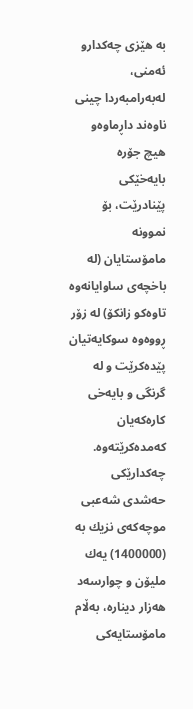به‌ هێزی چه‌كدارو ئه‌منی، له‌به‌رامبه‌ردا چینی ناوه‌ند داڕماوه‌و هیچ جۆره‌ بایه‌خێكی پێنادرێت، بۆ نموونه‌ مامۆستایان (له‌ باخچه‌ی ساوایانه‌وه‌ تاوه‌كو زانكۆ) له‌ زۆر ڕووه‌وه‌ سوكایه‌تیان پێده‌كرێت و له‌ گرنگی و بایه‌خی كاره‌كه‌یان كه‌مده‌كرێته‌وه‌. چه‌كدارێكی حه‌شدی شه‌عبی موچه‌كه‌ی نزیك به‌ (1400000) یه‌ك ملیۆن و چوارسه‌د هه‌زار دیناره‌، به‌ڵام مامۆستایه‌كی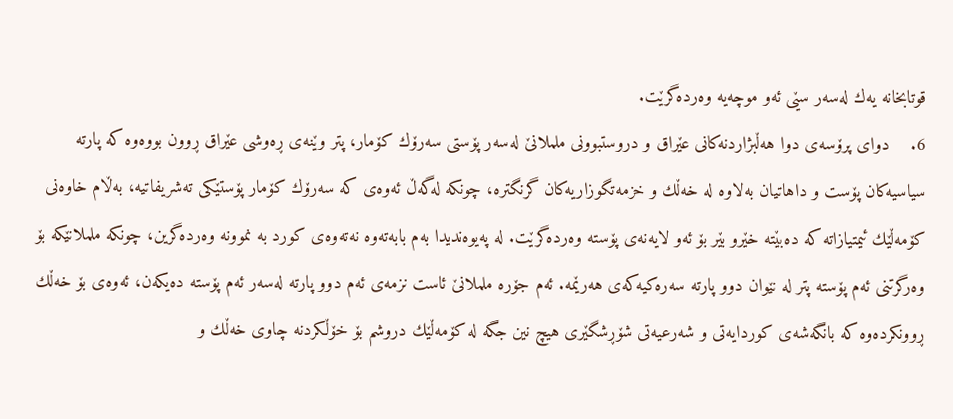قوتابخانه‌ یه‌ك له‌سه‌ر سێی ئه‌و موچه‌یه‌ وه‌رده‌گرێت.
6.    دوای پرۆسه‌ی دوا هه‌ڵبژاردنه‌كانی عێراق و دروستبوونی ململانێ له‌سه‌ر پۆستی سه‌رۆك كۆمار، پتر وێنه‌ی ڕه‌وشی عێراق ڕوون بووه‌وه‌ كه‌ پارته‌ سیاسیه‌كان پۆست و داهاتیان به‌لاوه‌ له‌ خه‌ڵك و خزمه‌تگوزاریه‌كان گرنگتره‌، چونكه‌ له‌گه‌ڵ ئه‌وه‌ی كه‌ سه‌رۆك كۆمار پۆستێكی ته‌شریفاتیه‌، به‌ڵام خاوه‌نی كۆمه‌ڵێك ئیمتیازاته‌ كه‌ ده‌بێته‌ خێرو بێر بۆ ئه‌و لایه‌نه‌ی پۆسته‌ وه‌رده‌گرێت. له‌ په‌یوه‌ندیدا به‌م بابه‌ته‌وه‌ نه‌ته‌وه‌ی كورد به‌ نموونه‌ وه‌رده‌گرین، چونكه‌ ململانێكه‌ بۆ وه‌رگرتنی ئه‌م پۆسته‌ پتر له‌ نێوان دوو پارته‌ سه‌ره‌كیه‌كه‌ی هه‌رێمه‌‌. ئه‌م جۆره‌ ململانێ ئاست نزمه‌ی ئه‌م دوو پارته‌ له‌سه‌ر ئه‌م پۆسته‌ ده‌یكه‌ن، ئه‌وه‌ی بۆ خه‌ڵك ڕوونكرده‌وه‌ كه‌ بانگه‌شه‌ی كوردایه‌تی و شه‌رعیه‌تی شۆڕشگێری هیچ نین جگه‌ له‌ كۆمه‌ڵێك دروشم بۆ خۆڵكردنه‌ چاوی خه‌ڵك و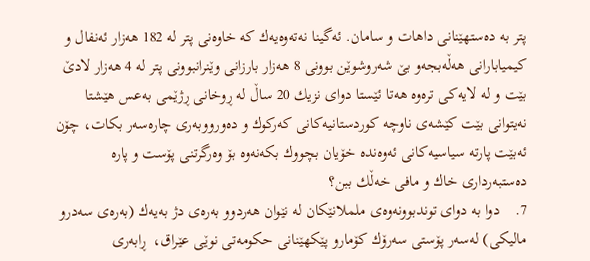پتر به‌ ده‌ستهێنانی داهات و سامان. ئه‌گینا نه‌ته‌وه‌یه‌ك كه‌ خاوه‌نی پتر له‌ 182 هه‌زار ئه‌نفال و كیمیابارانی هه‌ڵه‌بجه‌و بێ شه‌روشوێن بوونی 8 هه‌زار بارزانی وێنرانبوونی پتر له‌ 4 هه‌زار لادێ بێت و له‌ لایه‌كی تره‌وه‌ هه‌تا ئێستا دوای نزیك 20 ساڵ له‌ ڕوخانی ڕژێمی به‌عس هێشتا نه‌یتوانی بێت كێشه‌ی ناوچه‌ كوردستانیه‌كانی كه‌ركوك و ده‌ورووبه‌ری چاره‌سه‌ر بكات، چۆن ئه‌بێت پارته‌ سیاسیه‌كانی ئه‌وه‌نده‌ خۆیان بچووك بكه‌نه‌وه‌ بۆ وه‌رگرتنی پۆست و پاره‌ ده‌ستبه‌رداری خاك و مافی خه‌ڵك ببن؟
7.    دوا به‌ دوای توندبوونه‌وه‌ی ململانێكان له‌ نێوان هه‌ردوو به‌ره‌ی دژ به‌یه‌ك (به‌ره‌ی سه‌درو مالیكی) له‌سه‌ر پۆستی سه‌رۆك كۆمارو پێكهێنانی حكومه‌تی نوێی عێراق،  ڕابه‌ری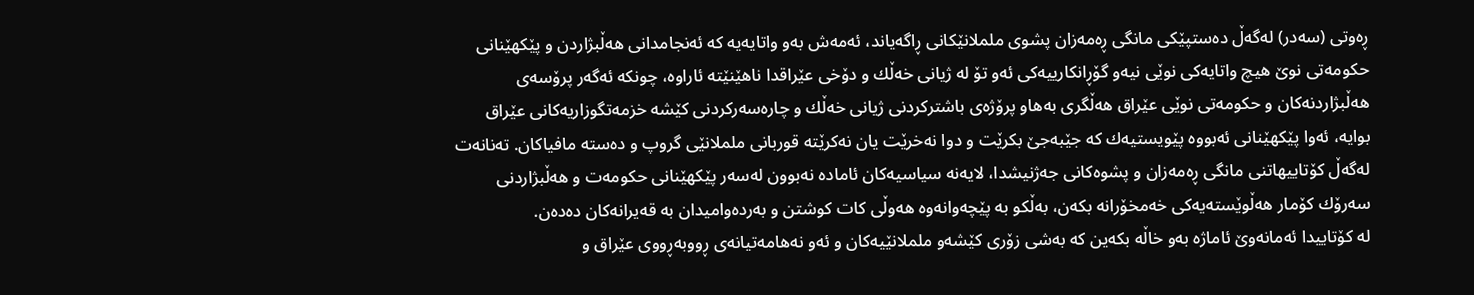ڕه‌وتی (سه‌در) له‌گه‌ڵ ده‌ستپێكی مانگی ڕه‌مه‌زان پشوی ململانێكانی ڕاگه‌یاند، ئه‌مه‌ش به‌و واتایه‌یه‌ كه‌ ئه‌نجامدانی هه‌ڵبژاردن و پێكهێنانی حكومه‌تی نوێ هیچ واتایه‌كی نوێی نیه‌و گۆڕانكارییه‌كی ئه‌و تۆ له‌ ژیانی خه‌ڵك و دۆخی عێراقدا ناهێنێته‌ ئاراوه‌، چونكه‌ ئه‌گه‌ر پرۆسه‌ی هه‌ڵبژاردنه‌كان و حكومه‌تی نوێی عێراق هه‌ڵگری به‌هاو پرۆژه‌ی باشتركردنی ژیانی خه‌ڵك و چاره‌سه‌ركردنی كێشه‌ خزمه‌تگوزاریه‌كانی عێراق بوایه‌، ئه‌وا پێكهێنانی ئه‌بووه‌ پێویستیه‌ك كه‌ جێبه‌جێ بكرێت و دوا نه‌خرێت یان نه‌كرێته‌ قوربانی ململانێی گروپ و ده‌سته‌ مافیاكان. ته‌نانه‌ت له‌گه‌ڵ كۆتاییهاتنی مانگی ڕه‌مه‌زان و پشوه‌كانی جه‌ژنیشدا، لایه‌نه‌ سیاسیه‌كان ئاماده‌ نه‌بوون له‌سه‌ر پێكهێنانی حكومه‌ت و هه‌ڵبژاردنی سه‌رۆك كۆمار هه‌ڵوێسته‌یه‌كی خه‌مخۆرانه‌ بكه‌ن، به‌ڵكو به‌ پێچه‌وانه‌وه‌ هه‌وڵی كات كوشتن و به‌رده‌وامیدان به‌ قه‌یرانه‌كان ده‌ده‌ن.
له‌ كۆتاییدا ئه‌مانه‌وێ ئاماژه‌ به‌و خاڵه‌ بكه‌ین كه‌ به‌شی زۆری كێشه‌و ململانێیه‌كان و ئه‌و نه‌هامه‌تیانه‌ی ڕووبه‌ڕووی عێراق و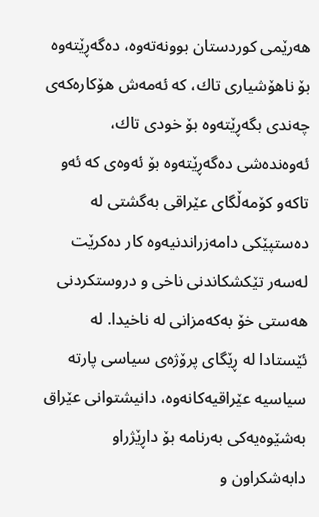هه‌رێمی كوردستان بوونه‌ته‌وه‌، ده‌گه‌ڕێته‌وه‌ بۆ ناهۆشیاری تاك، كه‌ ئه‌مه‌ش هۆكاره‌كه‌ی چه‌ندی بگه‌ڕێته‌وه‌ بۆ خودی تاك، ئه‌وه‌نده‌شی ده‌گه‌ڕێته‌وه‌ بۆ ئه‌وه‌ی كه‌ ئه‌و تاكه‌و كۆمه‌ڵگای عێراقی به‌گشتی له‌ ده‌ستپێكی دامه‌زراندنیه‌وه‌ كار ده‌كرێت له‌سه‌ر تێكشكاندنی ناخی و دروستكردنی هه‌ستی خۆ به‌كه‌مزانی له‌ ناخیدا. له‌ ئێستادا له‌ ڕێگای پرۆژه‌ی سیاسی پارته‌ سیاسیه‌ عێراقیه‌كانه‌وه‌، دانیشتوانی عێراق به‌شێوه‌یه‌كی به‌رنامه‌ بۆ داڕێژراو دابه‌شكراون و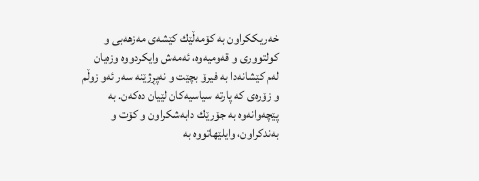خه‌ریككراون به‌ كۆمه‌ڵێك كێشه‌ی مه‌زهه‌بی و كولتووری و قه‌ومیه‌وه‌، ئه‌مه‌ش وایكردووه‌ وزه‌یان له‌م كێشانه‌دا به‌ فیرۆ بچێت و نه‌پڕژێنه‌ سه‌ر ئه‌و زوڵم و زۆره‌ی كه‌ پارته‌ سیاسیه‌كان لێیان ده‌كه‌ن. به‌ پێچه‌وانه‌وه‌ به‌ جۆرێك دابه‌شكراون و كۆت و به‌ندكراون، وایلێهاتووه‌ به‌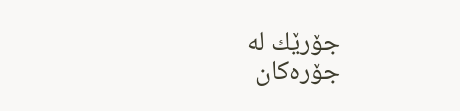جۆرێك له‌ جۆره‌كان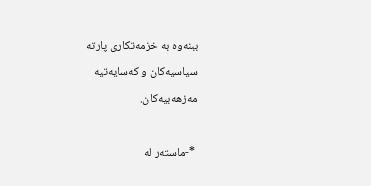ببنه‌وه‌ به‌ خزمه‌تكاری پارته‌ سیاسیه‌كان و كه‌سایه‌تیه‌ مه‌زهه‌بیه‌كان.

 *-ماسته‌ر له‌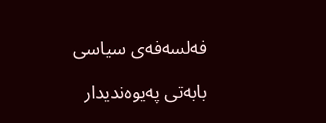فه‌لسه‌فه‌ی سیاسی

بابه‌تی په‌یوه‌ندیدار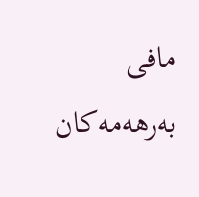مافی به‌رهه‌مه‌كان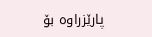پارێزراوه‌ بۆ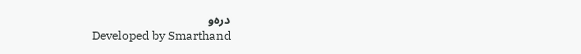دره‌و
Developed by Smarthand